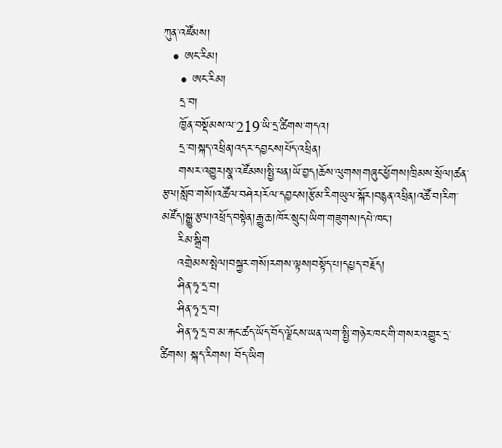ཀུན་འཛོམས།
  • ཨང་རིམ།
    • ཨང་རིམ།
    དྲ་བ།
    ཁྱོན་བསྡོམས་ལ་219་ཡི་དྲ་ཚིགས་གདའ།
    དྲ་བ།སྐད་འཕྲིན།འདར་དབྱངས།པོད་འཕྲིན།
    གསར་འགྱུར།སྣ་འཛོམས།སྤྱི་ཕན།ཡོ་བྱད།ཆོས་ལུགས།གཞུང་ཕྱོགས།ཁྲིམས་སྲོལ།ཚན་རྩལ།སློབ་གསོ།འཚོལ་བཤེར།རོལ་དབྱངས།རྩོམ་རིགཡུལ་སྐོར།བརྙན་འཕྲིན།འཚོ་བ།རིག་མཛོད།སྒྱུ་རྩལ།འཕྲོད་བསྟེན།རྒྱུ་ཆ།ཁོར་སྲུང་།ཡིག་གཟུགས།དཔེ་ཁང་།
    རིམ་སྒྲིག
    འགྲེམས་སྤེལ།བསྐྱར་གསོ།རགས་ལྟས།བསྟོད་པ།དཔྱད་བརྗོད།
    ཤིན་ཧྭ་དྲ་བ།
    ཤིན་ཧྭ་དྲ་བ།
    ཤིན་ཧྭ་དྲ་བ་མ་རྐང་ཚད་ཡོད་བོད་ལྗོངས་ཡན་ལག་སྤྱི་གཉེར་ཁང་གི་གསར་འགྱུར་དྲ་ཚིགས། སྐད་རིགས། བོད་ཡིག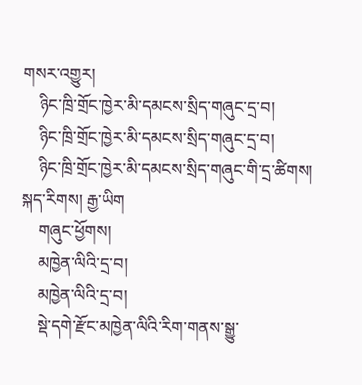གསར་འགྱུར།
    ཉིང་ཁྲི་གྲོང་ཁྱེར་མི་དམངས་སྲིད་གཞུང་དྲ་བ།
    ཉིང་ཁྲི་གྲོང་ཁྱེར་མི་དམངས་སྲིད་གཞུང་དྲ་བ།
    ཉིང་ཁྲི་གྲོང་ཁྱེར་མི་དམངས་སྲིད་གཞུང་གི་དྲ་ཚིགས། སྐད་རིགས། རྒྱ་ཡིག
    གཞུང་ཕྱོགས།
    མཁྱེན་ལིའི་དྲ་བ།
    མཁྱེན་ལིའི་དྲ་བ།
    སྡེ་དགེ་རྫོང་མཁྱེན་ལིའི་རིག་གནས་སྒྱུ་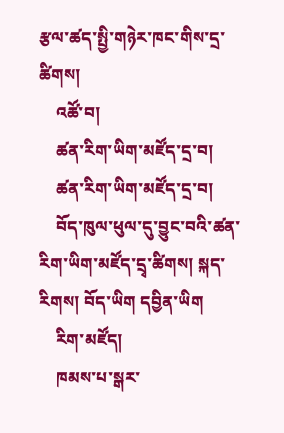རྩལ་ཚད་སྤྱི་གཉེར་ཁང་གིས་དྲ་ཚིགས།
    འཚོ་བ།
    ཚན་རིག་ཡིག་མཛོད་དྲ་བ།
    ཚན་རིག་ཡིག་མཛོད་དྲ་བ།
    བོད་ཁུལ་ཕུལ་དུ་བྱུང་བའི་ཚན་རིག་ཡིག་མཛོད་དྲྭ་ཚིགས། སྐད་རིགས། བོད་ཡིག དབྱིན་ཡིག
    རིག་མཛོད།
    ཁམས་པ་སྒར་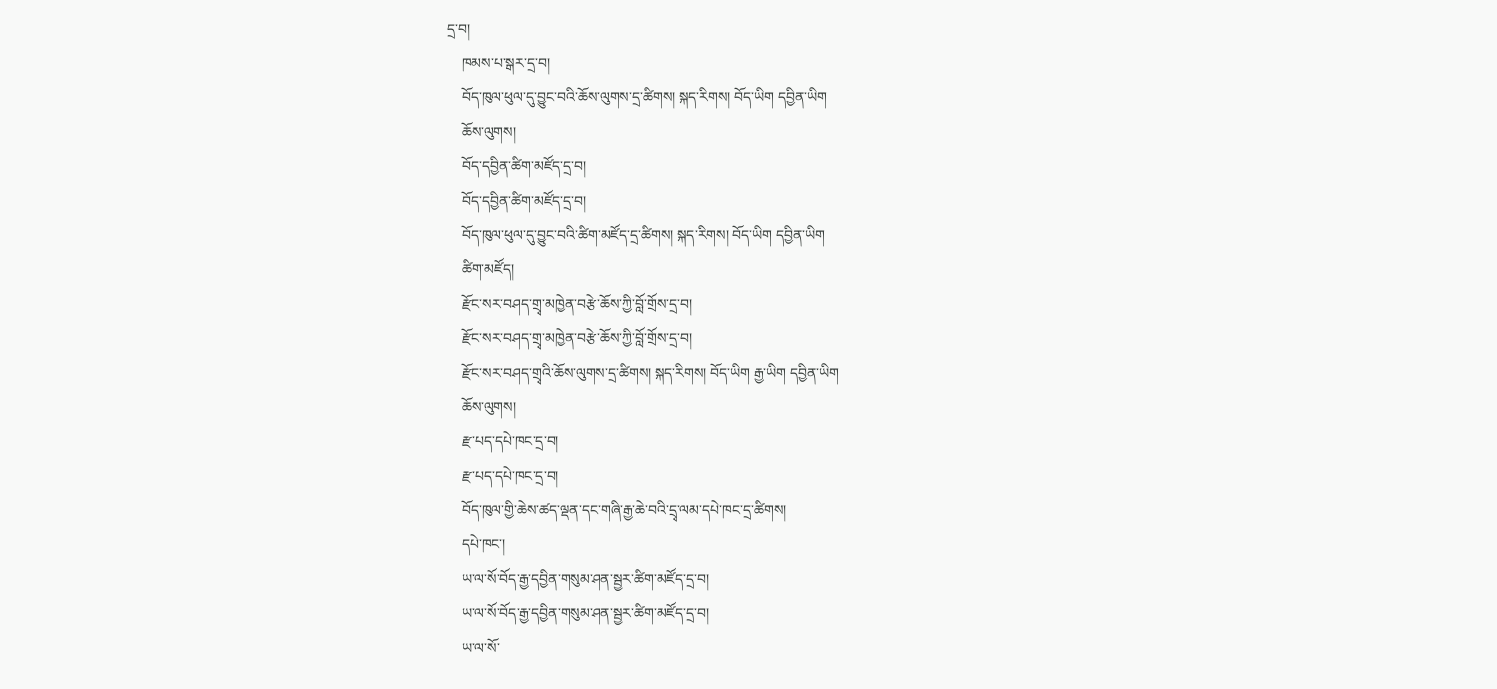དྲ་བ།
    ཁམས་པ་སྒར་དྲ་བ།
    བོད་ཁུལ་ཕུལ་དུ་བྱུང་བའི་ཆོས་ལུགས་དྲ་ཚིགས། སྐད་རིགས། བོད་ཡིག དབྱིན་ཡིག
    ཆོས་ལུགས།
    བོད་དབྱིན་ཚིག་མཛོད་དྲ་བ།
    བོད་དབྱིན་ཚིག་མཛོད་དྲ་བ།
    བོད་ཁུལ་ཕུལ་དུ་བྱུང་བའི་ཚིག་མཛོད་དྲ་ཚིགས། སྐད་རིགས། བོད་ཡིག དབྱིན་ཡིག
    ཚིག་མཛོད།
    རྫོང་སར་བཤད་གྲྭ་མཁྱེན་བརྩེ་ཆོས་ཀྱི་བློ་གྲོས་དྲ་བ།
    རྫོང་སར་བཤད་གྲྭ་མཁྱེན་བརྩེ་ཆོས་ཀྱི་བློ་གྲོས་དྲ་བ།
    རྫོང་སར་བཤད་གྲྭའི་ཆོས་ལུགས་དྲ་ཚིགས། སྐད་རིགས། བོད་ཡིག རྒྱ་ཡིག དབྱིན་ཡིག
    ཆོས་ལུགས།
    རྫ་པད་དཔེ་ཁང་དྲ་བ།
    རྫ་པད་དཔེ་ཁང་དྲ་བ།
    བོད་ཁུལ་གྱི་ཆེས་ཚད་ལྡན་དང་གཞི་རྒྱ་ཆེ་བའི་དྲྭ་ལམ་དཔེ་ཁང་དྲ་ཚིགས།
    དཔེ་ཁང་།
    ཡ་ལ་སོ་བོད་རྒྱ་དབྱིན་གསུམ་ཤན་སྦྱར་ཚིག་མཛོད་དྲ་བ།
    ཡ་ལ་སོ་བོད་རྒྱ་དབྱིན་གསུམ་ཤན་སྦྱར་ཚིག་མཛོད་དྲ་བ།
    ཡ་ལ་སོ་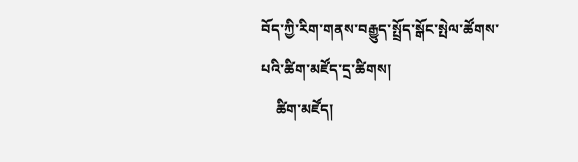བོད་ཀྱི་རིག་གནས་བརྒྱུད་སྤྲོད་སྒོང་སྤེལ་ཚོགས་པའི་ཚིག་མཛོད་དྲ་ཚིགས།
    ཚིག་མཛོད།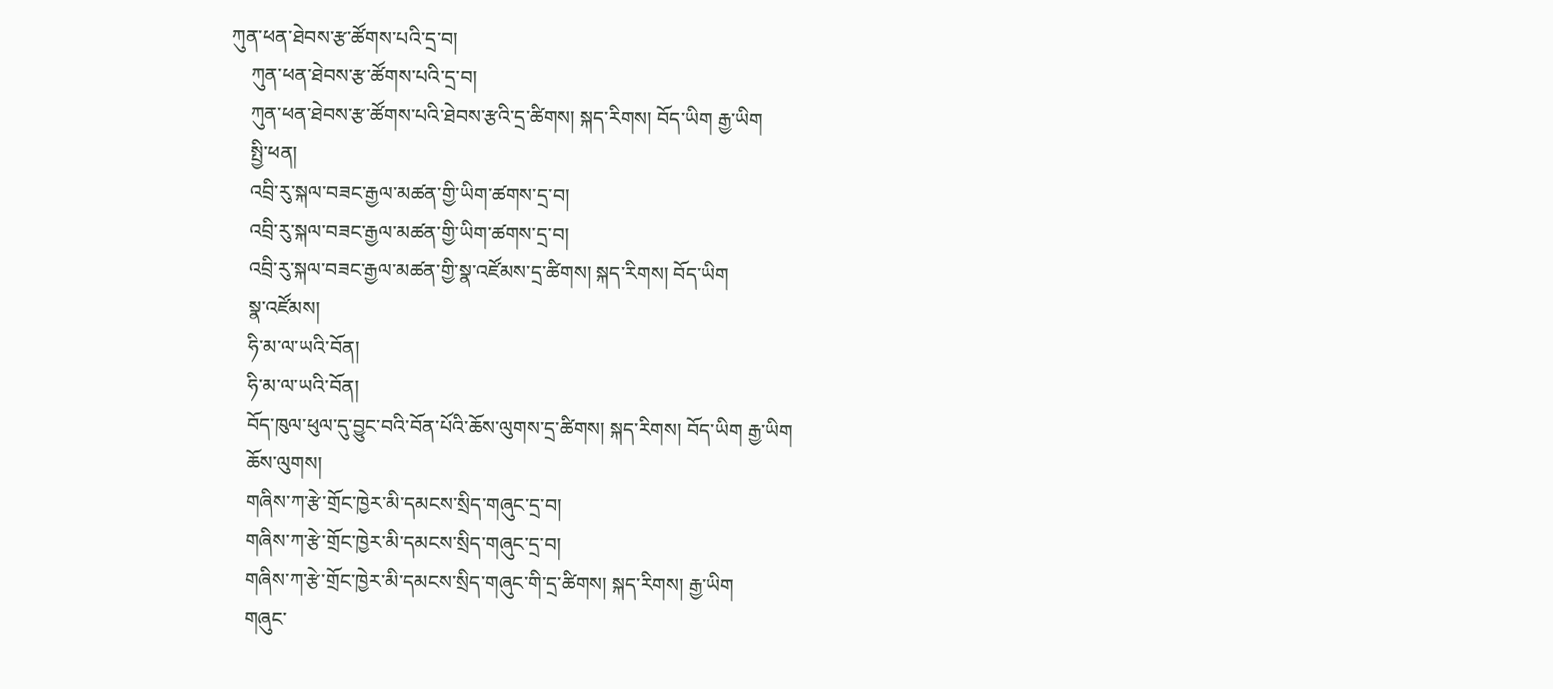ཀུན་ཕན་ཐེབས་རྩ་ཚོགས་པའི་དྲ་བ།
    ཀུན་ཕན་ཐེབས་རྩ་ཚོགས་པའི་དྲ་བ།
    ཀུན་ཕན་ཐེབས་རྩ་ཚོགས་པའི་ཐེབས་རྩའི་དྲ་ཚིགས། སྐད་རིགས། བོད་ཡིག རྒྱ་ཡིག
    སྤྱི་ཕན།
    འབྲི་རུ་སྐལ་བཟང་རྒྱལ་མཚན་གྱི་ཡིག་ཚགས་དྲ་བ།
    འབྲི་རུ་སྐལ་བཟང་རྒྱལ་མཚན་གྱི་ཡིག་ཚགས་དྲ་བ།
    འབྲི་རུ་སྐལ་བཟང་རྒྱལ་མཚན་གྱི་སྣ་འཛོམས་དྲ་ཚིགས། སྐད་རིགས། བོད་ཡིག
    སྣ་འཛོམས།
    ཧི་མ་ལ་ཡའི་བོན།
    ཧི་མ་ལ་ཡའི་བོན།
    བོད་ཁུལ་ཕུལ་དུ་བྱུང་བའི་བོན་པོའི་ཆོས་ལུགས་དྲ་ཚིགས། སྐད་རིགས། བོད་ཡིག རྒྱ་ཡིག
    ཆོས་ལུགས།
    གཞིས་ཀ་རྩེ་གྲོང་ཁྱེར་མི་དམངས་སྲིད་གཞུང་དྲ་བ།
    གཞིས་ཀ་རྩེ་གྲོང་ཁྱེར་མི་དམངས་སྲིད་གཞུང་དྲ་བ།
    གཞིས་ཀ་རྩེ་གྲོང་ཁྱེར་མི་དམངས་སྲིད་གཞུང་གི་དྲ་ཚིགས། སྐད་རིགས། རྒྱ་ཡིག
    གཞུང་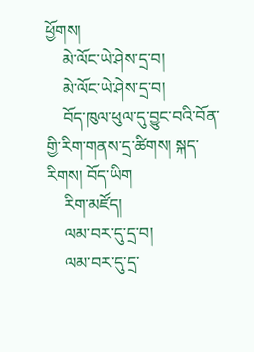ཕྱོགས།
    མེ་ལོང་ཡེ་ཤེས་དྲ་བ།
    མེ་ལོང་ཡེ་ཤེས་དྲ་བ།
    བོད་ཁུལ་ཕུལ་དུ་བྱུང་བའི་བོན་གྱི་རིག་གནས་དྲ་ཚིགས། སྐད་རིགས། བོད་ཡིག
    རིག་མཛོད།
    ལམ་བར་དུ་དྲ་བ།
    ལམ་བར་དུ་དྲ་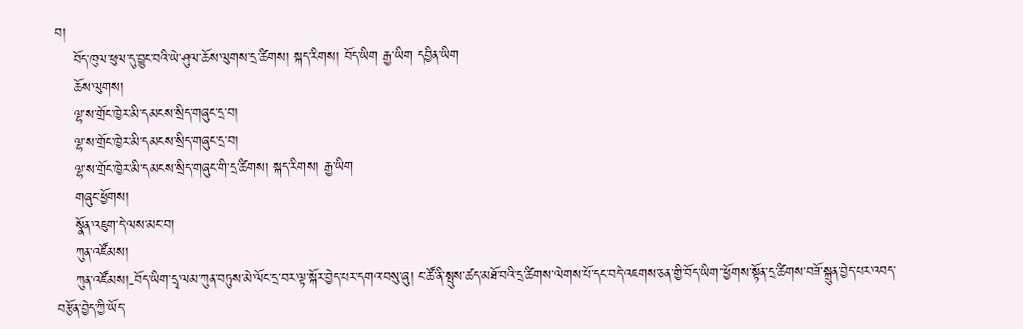བ།
    བོད་ཁུལ་ཕུལ་དུ་བྱུང་བའི་ཡེ་ཤུལ་ཆོས་ལུགས་དྲ་ཚིགས། སྐད་རིགས། བོད་ཡིག རྒྱ་ཡིག དབྱིན་ཡིག
    ཆོས་ལུགས།
    ལྷ་ས་གྲོང་ཁྱེར་མི་དམངས་སྲིད་གཞུང་དྲ་བ།
    ལྷ་ས་གྲོང་ཁྱེར་མི་དམངས་སྲིད་གཞུང་དྲ་བ།
    ལྷ་ས་གྲོང་ཁྱེར་མི་དམངས་སྲིད་གཞུང་གི་དྲ་ཚིགས། སྐད་རིགས། རྒྱ་ཡིག
    གཞུང་ཕྱོགས།
    སྣོན་འཇུག་དེ་ལས་མང་བ།
    ཀུན་འཛོམས།
    ཀུན་འཛོམས།-བོད་ཡིག་དྲྭ་ལམ་ཀུན་བཏུས་མེ་ལོང་དྲ་བར་ལྟ་སྐོར་བྱེད་པར་དགའ་བསུ་ཞུ། ང་ཚོ་ནི་སྤུས་ཚད་མཐོ་བའི་དྲ་ཚིགས་ལེགས་པོ་དང་བདེ་འཇགས་ཅན་གྱི་བོད་ཡིག་་ཕྱོགས་སྟོན་དྲ་ཚིགས་བཟོ་སྐྲུན་བྱེད་པར་འབད་བརྩོན་བྱེད་ཀྱི་ཡོད་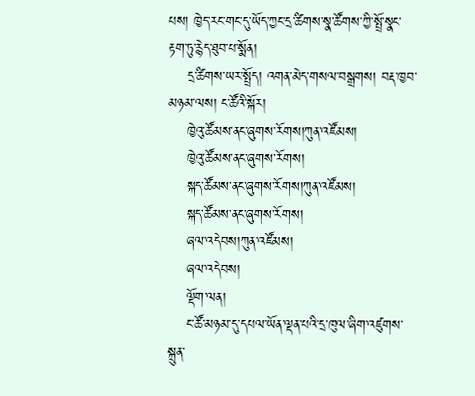པས། ཁྱེད་རང་གང་དུ་ཡོད་ཀྱང་དྲ་ཚིགས་སྣ་ཚོགས་ཀྱི་སྤྲོ་སྣང་རྟག་ཏུ་རྙེད་ཐུབ་པ་སྨོན།
    དྲ་ཚིགས་ཡར་སྤྲོད། འགན་མེད་གསལ་བསྒྲགས། བརྡ་ཁྱབ་མཉམ་ལས། ང་ཚོའི་སྐོར།
    ཁྱེའུ་ཚོམས་ནང་ཞུགས་རོགས།ཀུན་འཛོམས།
    ཁྱེའུ་ཚོམས་ནང་ཞུགས་རོགས།
    སྐད་ཚོམས་ནང་ཞུགས་རོགས།ཀུན་འཛོམས།
    སྐད་ཚོམས་ནང་ཞུགས་རོགས།
    ཞལ་འདེབས།ཀུན་འཛོམས།
    ཞལ་འདེབས།
    ལྡོག་ལན།
    ང་ཚོ་མཉམ་དུ་དཔལ་ཡོན་ལྡན་པའི་དྲ་ཁུལ་ཞིག་འཛུགས་སྐྲུན་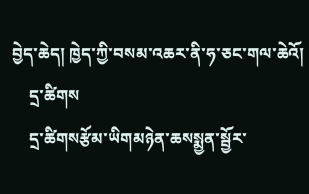བྱེད་ཆེད། ཁྱེད་ཀྱི་བསམ་འཆར་ནི་ཧ་ཅང་གལ་ཆེའོ།
    དྲ་ཚིགས
    དྲ་ཚིགསརྩོམ་ཡིགམཉེན་ཆསསྨྱན་སྦྱོར་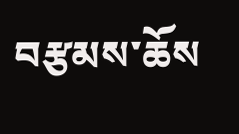བརྩམས་ཆོས